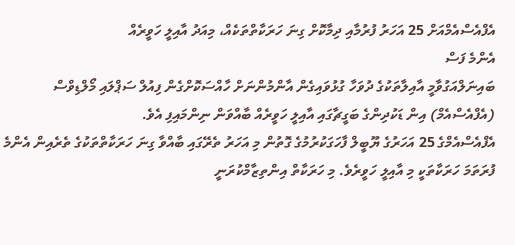އެފްއެސްއެމްއަށް 25 އަހަރު ފުރުމާއި ދިމާކޮށް ގިނަ ހަރަކާތްތަކެއް، މިއަދު އާއިލީ ހަވީރެއް
އެންމެ ފަސް
ބައިނަލްއަގުވާމީ އާއިލާތަކުގެ ދުވަހާ ގުޅުވައިގެން އާންމުންނަށް ހާއްސަކޮށްގެން ފިއުލް ސަޕްލައި މޯލްޑިވްސް (އެފްއެސްއެމް) އިން ޑަކުދިންގެ ބަގީޗާގައި އާއިލީ ހަވީރެއް ބާއްވަން ނިންމައިފި އެވެ.
އެފްއެސްއެމްގެ 25 އަހަރުގެ ޔޫބީލް ފާހަގަކުރުމުގެ ގޮތުން މި އަހަރު ތެރޭގައި ބާއްވާ ގިނަ ހަރަކާތްތަކުގެ ތެރެއިން އެންމެ ފުރަތަމަ ހަރަކާތަކީ މި އާއިލީ ހަވީރެވެ. މި ހަރަކާތް އިންތިޒާމްކުރަނީ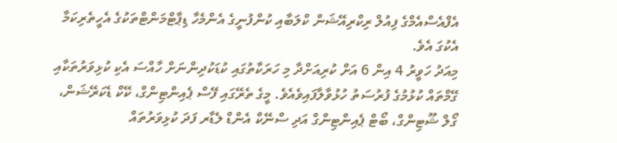އެފްއެސްއެމްގެ ފިއުލް ރިކްރިއޭޝަން ކްލަބާއި ކުންފުނީގެ އެންމެހާ ޑިޕާޓްމަންޓްތަކުގެ އެހީތެރިކަމާ އެކުގަ އެވެ.
މިއަދު ހަވީރު 4 އިން 6 އަށް ކުރިއަށްދާ މި ހަރަކާތުގައި ކުޑަކުދިންނަށް ހާއްސަ އެކި ކުޅިވަރުތަކާއި ގޭމްތައް ކުޅުމުގެ ފުރުސަތު ހުޅުވާލާފައިވެއެވެ. މީގެ ތެރޭގައި ފޭސް ޕެއިންޓިންގް، ކޭކް ޑެކަރޭޝަން، ގޯލް ޝޫޓިންގް، ބޯޓް ޕެއިންޓިންގް އަދި ސްނޭކް އެންޑް ލެޑާރ ފަދަ ކުޅިވަރުތައް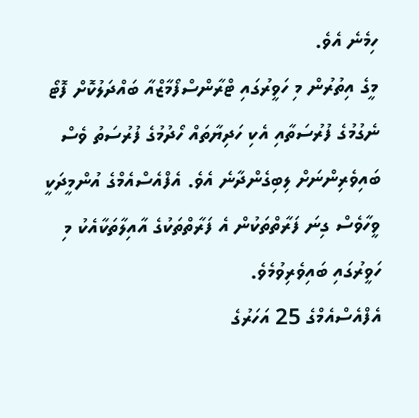ހިމެނެ އެވެ.
މީގެ އިތުރުން މި ހަވީރުގައި ޓްރާންސްފޯމާޒްއާ ބައްދަލުކޮށް ފޮޓޯ ނެގުމުގެ ފުރުސަތާއި އެކި ހަދިޔާތައް ހޯދުމުގެ ފުރުސަތު ވެސް ބައިވެރިންނަށް ލިބިގެންދާނެ އެވެ. އެފްއެސްއެމްގެ އުންމީދަކީ ވީހާވެސް ގިނަ ފަރާތްތަކުން އެ ފަރާތްތަކުގެ އާއިލާތަކާއެކު މި ހަވީރުގައި ބައިވެރިވުމެވެ.
އެފްއެސްއެމްގެ 25 އަހަރުގެ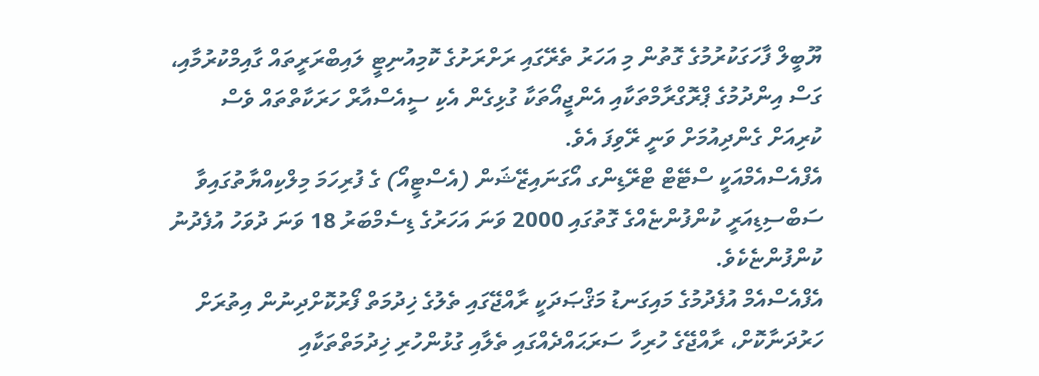ޔޫބީލް ފާހަގަކުރުމުގެ ގޮތުން މި އަހަރު ތެރޭގައި ރަށްރަށުގެ ކޮމިއުނިޓީ ލައިބްރަރީތައް ގާއިމްކުރުމާއި، ގަސް އިންދުމުގެ ޕްރޮގްރާމްތަކާއި އެންޖީއޯތަކާ ގުޅިގެން އެކި ސީއެސްއާރް ހަރަކާތްތައް ވެސް ކުރިއަށް ގެންދިއުމަށް ވަނީ ރޭވިފަ އެވެ.
އެފްއެސްއެމްއަކީ ސްޓޭޓް ޓްރޭޑިންގ އޯގަނައިޒޭޝަން (އެސްޓީއޯ) ގެ ފުރިހަމަ މިލްކިއްޔާތުގައިވާ ސަބްސިޑިއަރީ ކުންފުންޏެއްގެ ގޮތުގައި 2000 ވަނަ އަހަރުގެ ޑިސެމްބަރު 18 ވަނަ ދުވަހު އުފެދުނު ކުންފުންޏެކެވެ.
އެފްއެސްއެމް އުފެދުމުގެ މައިގަނޑު މަޤްޞަދަކީ ރާއްޖޭގައި ތެލުގެ ޚިދުމަތް ފޯރުކޮށްދިނުން އިތުރަށް ހަރުދަނާކޮށް، ރާއްޖޭގެ ހުރިހާ ސަރަޙައްދެއްގައި ތެލާއި ގުޅުންހުރި ޚިދުމަތްތަކާއި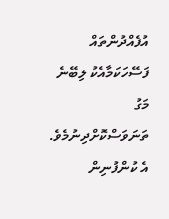އުފެއްދުންތައް ފަސޭހަކަމާއެކު ލިބޭނެ މަގު ތަނަވަސްކޮށްދިނުމެވެ. އެ ކުންފުނިން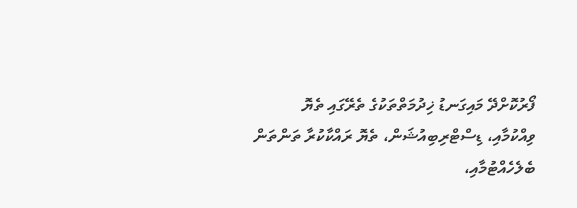ފޯރުކޮށްދޭ މައިގަނޑު ޚިދުމަތްތަކުގެ ތެރޭގައި ތެޔޮ ވިއްކުމާއި، ޑިސްޓްރިބިއުޝަން، ތެޔޮ ރައްކާކުރާ ތަންތަން ބެލެހެއްޓުމާއި،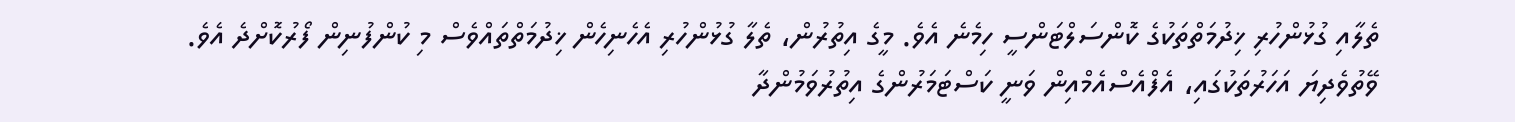ތެލާއި ގުޅުންހުރި ޚިދުމަތްތަކުގެ ކޮންސަލްޓަންސީ ހިމެނެ އެވެ. މީގެ އިތުރުން، ތެލާ ގުޅުންހުރި އެހެނިހެން ޚިދުމަތްތައްވެސް މި ކުންފުނިން ފޯރުކޮށްދެ އެވެ.
ވޭތުވެދިޔަ އަހަރުތަކުގައި، އެފްއެސްއެމްއިން ވަނީ ކަސްޓަމަރުންގެ އިތުރުވަމުންދާ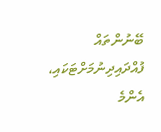ބޭނުންތައް ފުއްދައިދިނުމަށްޓަކައި، އެންމެ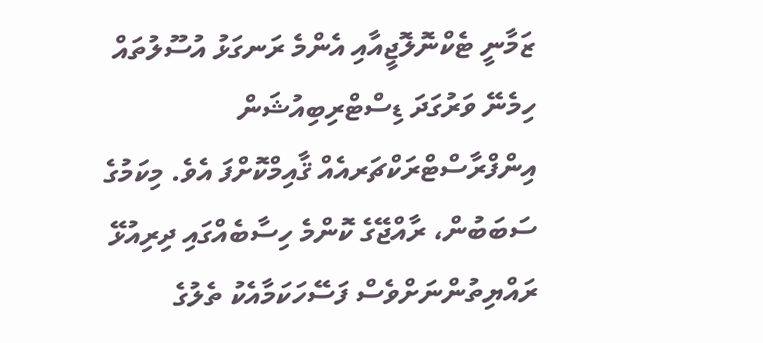ޒަމާނީ ޓެކްނޮލޮޖީއާއި އެންމެ ރަނގަޅު އުސޫލުތައް ހިމެނޭ ވަރުގަދަ ޑިސްޓްރިބިއުޝަން އިންފްރާސްޓްރަކްޗަރއެއް ޤާއިމްކޮށްފަ އެވެ. މިކަމުގެ ސަބަބުން، ރާއްޖޭގެ ކޮންމެ ހިސާބެއްގައި ދިރިއުޅޭ ރައްޔިތުންނަށްވެސް ފަސޭހަކަމާއެކު ތެލުގެ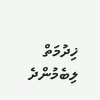ޚިދުމަތް ލިބެމުންދެ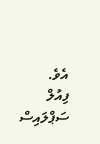އެވެ.
ފިއުލް ސަޕްލައިސް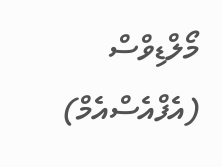މޯލްޑިވްސް (އެފްއެސްއެމް)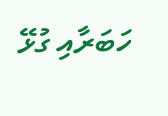ހަބަރާއި ގުޅޭ